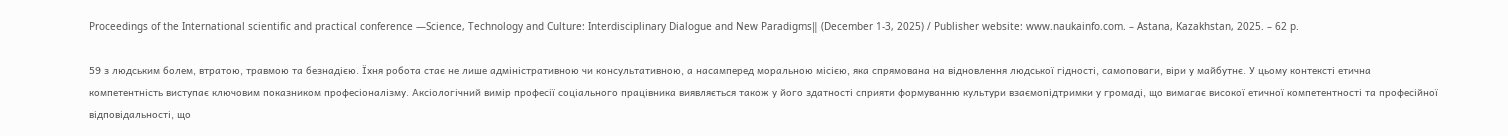Proceedings of the International scientific and practical conference ―Science, Technology and Culture: Interdisciplinary Dialogue and New Paradigms‖ (December 1-3, 2025) / Publisher website: www.naukainfo.com. – Astana, Kazakhstan, 2025. – 62 p.

59 з людським болем, втратою, травмою та безнадією. Їхня робота стає не лише адміністративною чи консультативною, а насамперед моральною місією, яка спрямована на відновлення людської гідності, самоповаги, віри у майбутнє. У цьому контексті етична компетентність виступає ключовим показником професіоналізму. Аксіологічний вимір професії соціального працівника виявляється також у його здатності сприяти формуванню культури взаємопідтримки у громаді, що вимагає високої етичної компетентності та професійної відповідальності, що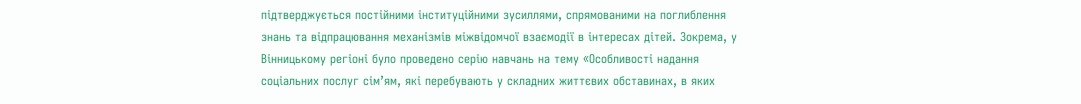підтверджується постійними інституційними зусиллями, спрямованими на поглиблення знань та відпрацювання механізмів міжвідомчої взаємодії в інтересах дітей. Зокрема, у Вінницькому регіоні було проведено серію навчань на тему «Особливості надання соціальних послуг сім’ям, які перебувають у складних життєвих обставинах, в яких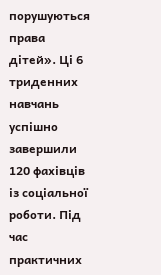порушуються права дітей». Ці 6 триденних навчань успішно завершили 120 фахівців із соціальної роботи. Під час практичних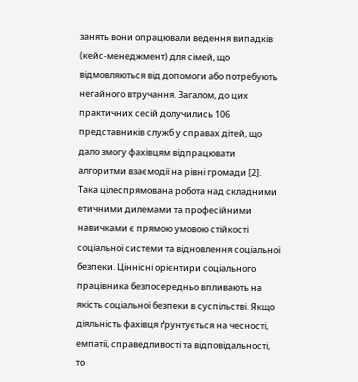занять вони опрацювали ведення випадків (кейс-менеджмент) для сімей, що відмовляються від допомоги або потребують негайного втручання. Загалом, до цих практичних сесій долучились 106 представників служб у справах дітей, що дало змогу фахівцям відпрацювати алгоритми взаємодії на рівні громади [2]. Така цілеспрямована робота над складними етичними дилемами та професійними навичками є прямою умовою стійкості соціальної системи та відновлення соціальної безпеки. Ціннісні орієнтири соціального працівника безпосередньо впливають на якість соціальної безпеки в суспільстві. Якщо діяльність фахівця ґрунтується на чесності, емпатії, справедливості та відповідальності, то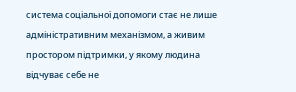система соціальної допомоги стає не лише адміністративним механізмом, а живим простором підтримки, у якому людина відчуває себе не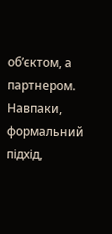об’єктом, а партнером. Навпаки, формальний підхід,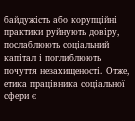байдужість або корупційні практики руйнують довіру, послаблюють соціальний капітал і поглиблюють почуття незахищеності. Отже, етика працівника соціальної сфери є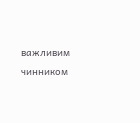важливим чинником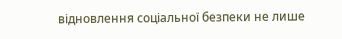відновлення соціальної безпеки не лише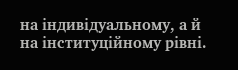на індивідуальному, а й на інституційному рівні.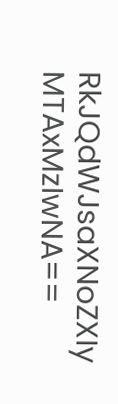RkJQdWJsaXNoZXIy MTAxMzIwNA==